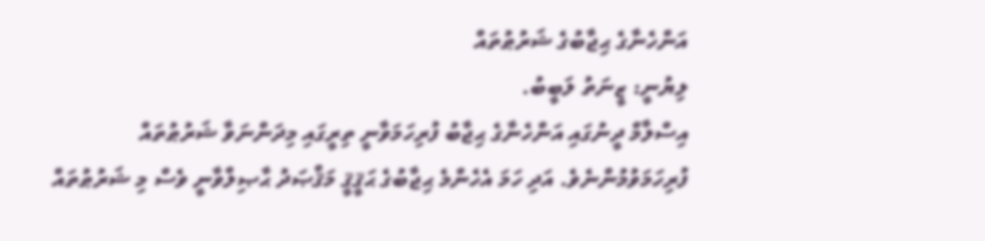އަންހެނާގެ ޙިޖާބުގެ ޝަރުޠުތައް
ލިޔުނީ: ޒީނަތު ލަބީބު.
އިސްލާމް ދީނުގައި އަންހެނާގެ ޙިޖާބު ފުރިހަމަވާނީ ތިރީގައި މިދަންނަވާ ޝަރުޠުތައް ފުރިހަމަވުމުންނެވެ. އަދި ހަމަ އެހެންމެ ޙިޖާބުގެ ޙަޤީޤީ މަޤްޞަދު ޙާޞިލްވާނީ ވެސް މި ޝަރުޠުތައް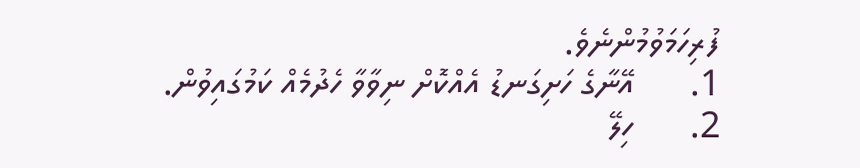ފުރިހަމަވުމުންނެވެ.
1.      އޭނާގެ ހަށިގަނޑު އެއްކޮށް ނިވާވާ ހެދުމެއް ކަމުގައިވުން.
2.      ހިލޭ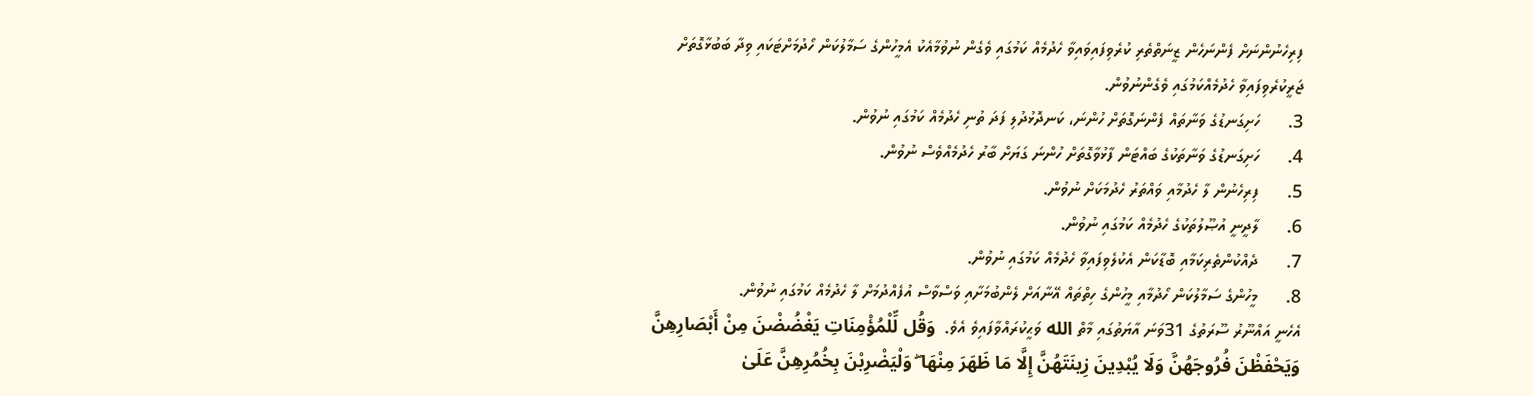ފިރިހެނުންނަށް ފެންނަހެން ޒީނަތްތެރި ކުރެވިފައިވައިވާ ހެދުމެއް ކަމުގައި ވެގެން ނުވުމާއެކު އެމީހުންގެ ސަމާލުކަން ހޯދުމަށްޓަކައި ވިދާ ބަބުޅާގޮތަށް ޖަރީކުރެވިފައިވާ ހެދުމެއްކަމުގައި ވެގެންނުވުން.
3.      ހަށިގަނޑުގެ ވަނާތައް ފެންނަގޮތަށް ހުންނަ، ކަނދޮޅުދުލި ފަދަ ތުނި ހެދުމެއް ކަމުގައި ނުވުން.
4.      ހަށިގަނޑުގެ ވަނާތަކުގެ ބައްޓަން ފާޅުވާގޮތަށް ހުންނަ ގަޔަށް ބާރު ހެދުމެއްވެސް ނުވުން.
5.      ފިރިހެނުން ލާ ހެދުމާއި ވައްތަރު ހެދުމަކަށް ނުވުން.
6.      ލާދީނީ އުޞޫލުތަކުގެ ހެދުމެއް ކަމުގައި ނުވުން.
7.      ދެއްކުންތެރިކަމާއި ބޮޑާކަން އެކުލެވިފައިވާ ހެދުމެއް ކަމުގައި ނުވުން.
8.      މީހުންގެ ސަމާލުކަން ހޯދުމާއި މީހުންގެ ހިތްތައް އޭނާއަށް ލެންބުމަށާއި ވަސްވާސް އުފެއްދުމަށް ލާ ހެދުމެއް ކަމުގައި ނުވުން.
އެހެނީ އައްނޫރު ސޫރަތުގެ 31ވަނަ އާޔަތުގައި މާތް الله ވަޙީކުރައްވާފައިވެ އެވެ.  وَقُل لِّلْمُؤْمِنَاتِ يَغْضُضْنَ مِنْ أَبْصَارِهِنَّ وَيَحْفَظْنَ فُرُوجَهُنَّ وَلَا يُبْدِينَ زِينَتَهُنَّ إِلَّا مَا ظَهَرَ مِنْهَا ۖ وَلْيَضْرِبْنَ بِخُمُرِهِنَّ عَلَىٰ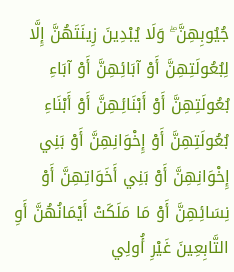جُيُوبِهِنَّ ۖ وَلَا يُبْدِينَ زِينَتَهُنَّ إِلَّا لِبُعُولَتِهِنَّ أَوْ آبَائِهِنَّ أَوْ آبَاءِ بُعُولَتِهِنَّ أَوْ أَبْنَائِهِنَّ أَوْ أَبْنَاءِ بُعُولَتِهِنَّ أَوْ إِخْوَانِهِنَّ أَوْ بَنِي إِخْوَانِهِنَّ أَوْ بَنِي أَخَوَاتِهِنَّ أَوْ نِسَائِهِنَّ أَوْ مَا مَلَكَتْ أَيْمَانُهُنَّ أَوِ التَّابِعِينَ غَيْرِ أُولِي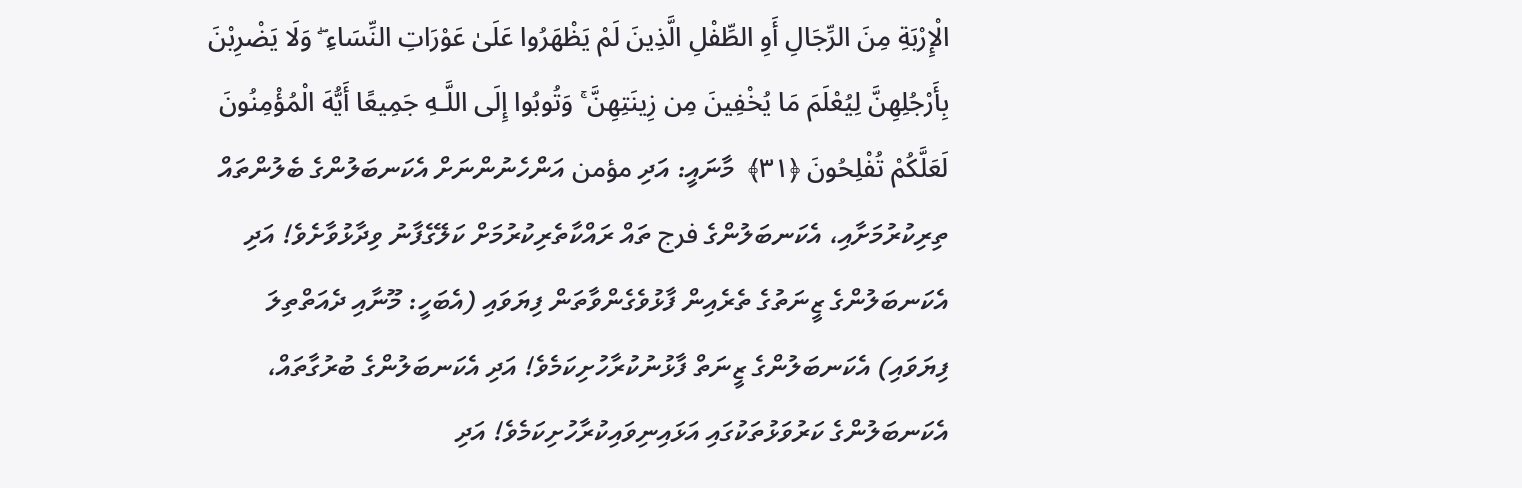الْإِرْبَةِ مِنَ الرِّجَالِ أَوِ الطِّفْلِ الَّذِينَ لَمْ يَظْهَرُوا عَلَىٰ عَوْرَاتِ النِّسَاءِ ۖ وَلَا يَضْرِبْنَ بِأَرْجُلِهِنَّ لِيُعْلَمَ مَا يُخْفِينَ مِن زِينَتِهِنَّ ۚ وَتُوبُوا إِلَى اللَّـهِ جَمِيعًا أَيُّهَ الْمُؤْمِنُونَ لَعَلَّكُمْ تُفْلِحُونَ ﴿٣١﴾  މާނައީ: އަދި مؤمن އަންހެނުންނަށް އެކަނބަލުންގެ ބެލުންތައް ތިރިކުރުމަށާއި، އެކަނބަލުންގެ فرج ތައް ރައްކާތެރިކުރުމަށް ކަލޭގެފާނު ވިދާޅުވާށެވެ! އަދި އެކަނބަލުންގެ ޒީނަތުގެ ތެރެއިން ފާޅުވެގެންވާތަން ފިޔަވައި (އެބަހީ: މޫނާއި ދެއަތްތިލަ ފިޔަވައި) އެކަނބަލުންގެ ޒީނަތް ފާޅުނުކުރާހުށިކަމެވެ! އަދި އެކަނބަލުންގެ ބުރުގާތައް، އެކަނބަލުންގެ ކަރުވަޅުތަކުގައި އަޅައިނިވައިކުރާހުށިކަމެވެ! އަދި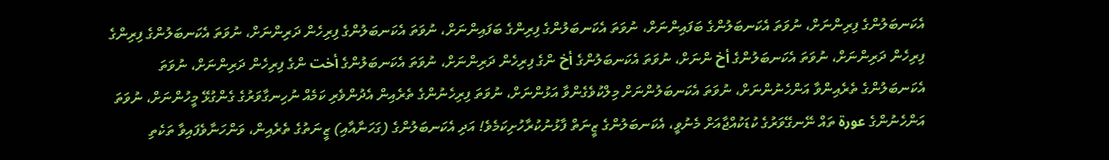އެކަނބަލުންގެ ފިރިންނަށް، ނުވަތަ އެކަނބަލުންގެ ބަފައިންނަށް، ނުވަތަ އެކަނބަލުންގެ ފިރިންގެ ބަފައިންނަށް، ނުވަތަ އެކަނބަލުންގެ ފިރިހެން ދަރިންނަށް، ނުވަތަ އެކަނބަލުންގެ ފިރިންގެ ފިރިހެން ދަރިންނަށް، ނުވަތަ އެކަނބަލުންގެ أخ ންނަށް، ނުވަތަ އެކަނބަލުންގެ أخ ންގެ ފިރިހެން ދަރިންނަށް، ނުވަތަ އެކަނބަލުންގެ أخت ންގެ ފިރިހެން ދަރިންނަށް، ނުވަތަ އެކަނބަލުންގެ ތެރެއިންވާ އަންހެނުންނަށް، ނުވަތަ އެކަނބަލުންނަށް މިލްކުވެގެންވާ އަޅުންނަށް، ނުވަތަ ފިރިހެނުންގެ ތެރެއިން އެދުންވެރި ކަމެއް ނުހިނގާވަރުގެ ގެންގުޅޭ މީހުންނަށް، ނުވަތަ އަންހެނުންގެ عورة ތައް ނޭނގޭވަރުގެ ކުޑަކުއްޖާއަށް މެނުވީ، އެކަނބަލުންގެ ޒީނަތް ފާޅުނުކުރާހުށިކަމެވެ! އަދި އެކަނބަލުންގެ (ގަހަނާއާއި) ޒީނަތުގެ ތެރެއިން، ވަންހަނާވެފައިވާ ތަކެތި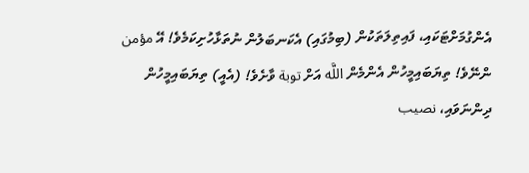އެންގުމަށްޓަކައި، ފައިތިލަތަކުން (ބިމުގައި) އެކަނބަލުން ނުތަޅާހުށިކަމެވެ! އޭ مؤمن ންނޭވެ! ތިޔަބައިމީހުން އެންމެން اللَّه އަށް توبة ވާށެވެ! (އެއީ) ތިޔަބައިމީހުން ދިންނަވައި، نصيب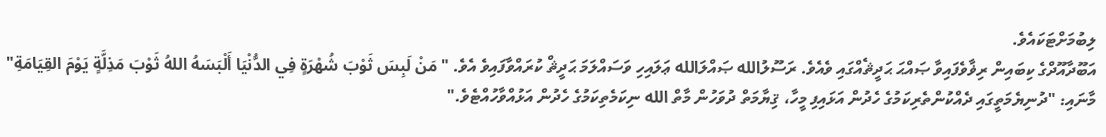ލިބުމަށްޓަކައެވެ.
އަބޫދާއޫދްގެ ކިބައިން ރިޥާވެފައިވާ ޞައްޙަ ޙަދީޘެއްގައި ވެއެވެ. ރަސޫލުالله ޞައްލަالله ޢަލައިހި ވަސައްލަމަ ޙަދީޘް ކުރައްވާފައިވެ އެވެ. "مَنْ لَبِسَ ثَوْبَ شُهْرَةٍ فِي الدُّنْيَا أَلْبَسَهُ اللهُ ثَوْبَ مَذِلَّةٍ يَوْمَ القِيَامَةِ"  މާނައި: "ދުނިޔެމަތީގައި ދެއްކުންތެރިކަމުގެ ހެދުން އަޅައިފި މީހާ، ޤިޔާމަތް ދުވަހުން މާތް الله ނިކަމެތިކަމުގެ ހެދުން އަޅުއްވާހުއްޓެވެ."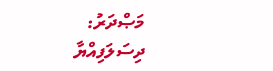މަޞްދަރު:
ދިސަލަފިއްޔާ